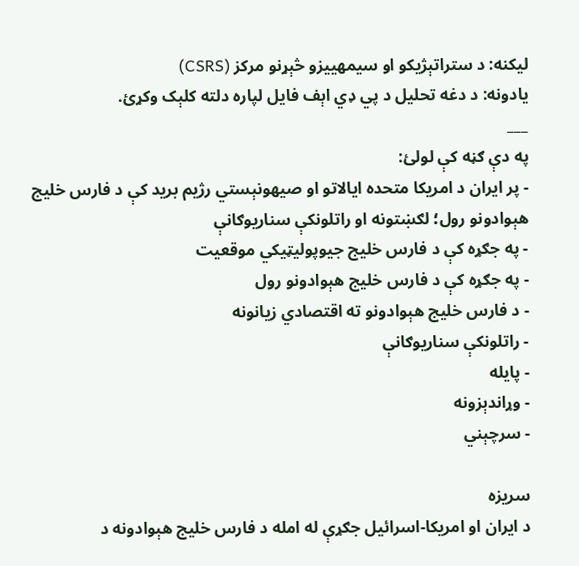لیکنه: د ستراتېژیکو او سیمهییزو څېړنو مرکز (CSRS)
یادونه: د دغه تحلیل د پي ډي اېف فایل لپاره دلته کلېک وکړئ.
___
په دې ګڼه کې لولئ:
- پر ایران د امریکا متحده ایالاتو او صیهونېستي رژیم برید کې د فارس خلیج هېوادونو رول؛ لګښتونه او راتلونکې سناریوګانې
- په جګړه کې د فارس خلیج جیوپولیټیکي موقعیت
- په جګړه کې د فارس خلیج هېوادونو رول
- د فارس خلیج هېوادونو ته اقتصادي زیانونه
- راتلونکې سناریوګانې
- پایله
- وړاندېزونه
- سرچېني

سریزه
د ایران او امریکا-اسرائیل جګړې له امله د فارس خلیج هېوادونه د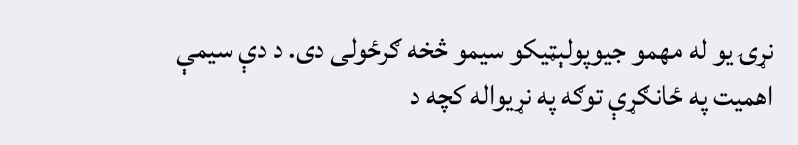نړۍ یو له مهمو جیوپولېټیکو سیمو څخه ګرځولی دی. د دې سیمې اهمیت په ځانګړې توګه په نړیواله کچه د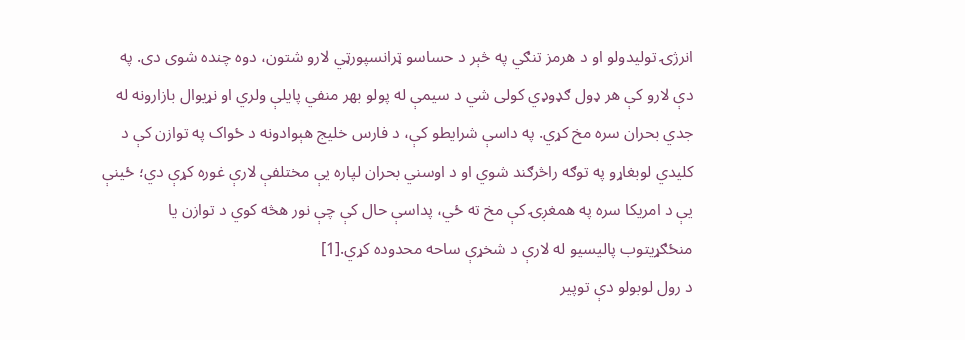انرژۍ تولیدولو او د هرمز تنګي په څېر د حساسو ټرانسپورټي لارو شتون، دوه چنده شوی دی. په دې لارو کې هر ډول ګډوډي کولی شي د سیمې له پولو بهر منفي پایلې ولري او نړیوال بازارونه له جدي بحران سره مخ کړي. په داسې شرایطو کې، د فارس خلیج هېوادونه د ځواک په توازن کې د کلیدي لوبغاړو په توګه راڅرګند شوي او د اوسني بحران لپاره یې مختلفې لارې غوره کړې دي؛ ځینې یې د امریکا سره په همغږۍ کې مخ ته ځي، پداسې حال کې چې نور هڅه کوي د توازن یا منځګړیتوب پالیسیو له لارې د شخړې ساحه محدوده کړي.[1]
د رول لوبولو دې توپیر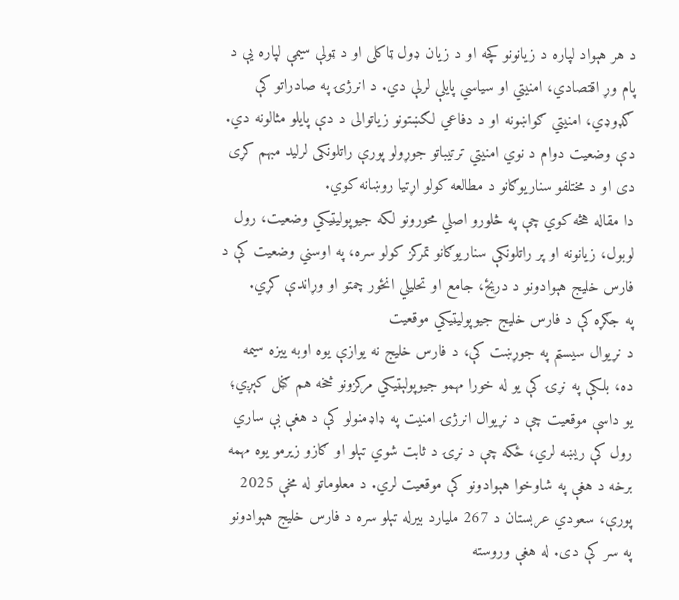د هر هېواد لپاره د زیانونو کچه او د زیان ډول ټاکلی او د ټولې سیمې لپاره یې د پام وړ اقتصادي، امنیتي او سیاسي پایلې لرلې دي. د انرژۍ په صادراتو کې ګډوډي، امنیتي ګواښونه او د دفاعي لګښتونو زیاتوالی د دې پایلو مثالونه دي. دې وضعیت دوام د نوي امنیتي ترتیباتو جوړولو پورې راتلونکی لرلید مبهم کړی دی او د مختلفو سناریوګانو د مطالعه کولو اړتیا روښانه کوي.
دا مقاله هڅه کوي چې په څلورو اصلي محورونو لکه جیوپولیټیکي وضعیت، رول لوبول، زیانونه او پر راتلونکې سناریوګانو تمرکز کولو سره، په اوسني وضعیت کې د فارس خلیج هېوادونو د دریځ، جامع او تحلیلي انځور چمتو او وړاندې کړي.
په جګړه کې د فارس خلیج جیوپولیټیکي موقعیت
د نړیوال سیسټم په جوړښت کې، د فارس خلیج نه یوازې یوه اوبه ییزه سیمه ده، بلکې په نړۍ کې یو له خورا مهمو جیوپولېټیکي مرکزونو څخه هم ګڼل کېږي؛ یو داسې موقعیت چې د نړیوال انرژۍ امنیت په ډاډمنولو کې د هغې بې ساري رول کې ریښه لري، ځکه چې د نړۍ د ثابت شوي تېلو او ګازو زیرمو یوه مهمه برخه د هغې په شاوخوا هېوادونو کې موقعیت لري. د معلوماتو له مخې 2025 پورې، سعودي عربستان د 267 ملیارد بیرله تېلو سره د فارس خلیج هېوادونو په سر کې دی. له هغې وروسته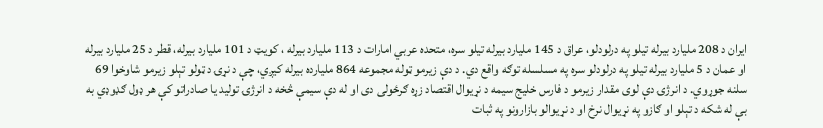ایران د 208 ملیارد بیرله تیلو په درلودلو، عراق د 145 ملیارد بیرله تیلو سره، متحده عربي امارات د 113 ملیارد بیرله ، کویټ د 101 ملیارد بیرله، قطر د 25 ملیارد بیرله او عمان د 5 ملیارد بیرله تیلو په درلودلو سره په مسلسله توګه واقع دي. د دې زیرمو ټوله مجموعه 864 ملیارده بیرله کیږي، چې د نړۍ د ټولو تېلو زیرمو شاوخوا 69 سلنه جوړوي. د انرژۍ دې لوی مقدار زیرمو د فارس خلیج سیمه د نړیوال اقتصاد زړه ګرځولی دی او له دې سیمې څخه د انرژۍ تولید یا صادراتو کې هر ډول ګډوډي به بې له شکه د تېلو او ګازو په نړیوال نرخ او د نړیوالو بازارونو په ثبات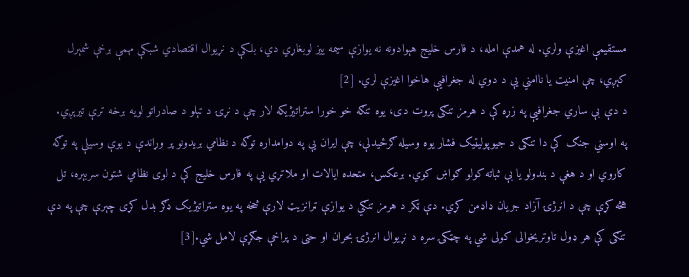مستقیمې اغیزې ولري. له همدې امله، د فارس خلیج هېوادونه نه یوازې سیمه ییز لوبغاړي دي، بلکې د نړیوال اقتصادي شبکې مهمې برخې شمېرل کېږي، چې امنیت یا ناامني یې د دوي له جغرافیې هاخوا اغیزې لري. [2]
د دې بې ساري جغرافیې په زړه کې د هرمز تنګی پروت دی، یوه تنګه خو خورا ستراتیژیکه لار چې د نړۍ د تېلو د صادراتو لویه برخه ترې تیرېږي. په اوسني جنګ کې دا تنګی د جیوپولیټیک فشار یوه وسیله ګرځیدلې، چې ایران یې په دوامداره توګه د نظامي بریدونو پر وړاندې د یوې وسیلې په توګه کاروي او د هغې د بندولو یا بې ثباته کولو ګواښ کوي. برعکس، متحده ایالات او ملاتړي یې په فارس خلیج کې د لوی نظامي شتون سربېره، تل هڅه کړې چې د انرژۍ آزاد جریان ډاډمن کړي. دې ټکر د هرمز تنګي د یوازې ټرانزیټ لارې څخه په یوه ستراتیژیک ډګر بدل کړی چېرې چې په دې تنګی کې هر ډول تاوتریخوالی کولی شي په چټکۍ سره د نړیوال انرژۍ بحران او حتی د پراخې جګړې لامل شي.[3]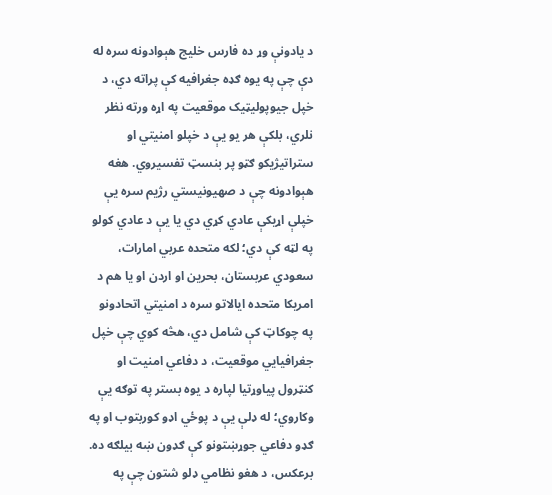د یادونې وړ ده فارس خلیج هېوادونه سره له دې چې په یوه ګډه جغرافیه کې پراته دي، د خپل جیوپولیټیک موقعیت په اړه ورته نظر نلري، بلکې هر یو یې د خپلو امنیتي او ستراتیژیکو ګټو پر بنسټ تفسیروي. هغه هېوادونه چې د صهیونیستي رژیم سره یې خپلې اړیکې عادي کړي دي یا یې د عادي کولو په لټه کې دي؛ لکه متحده عربي امارات، سعودي عربستان، بحرین او اردن او یا هم د امریکا متحده ایالاتو سره د امنیتي اتحادونو په چوکاټ کې شامل دي، هڅه کوي چې خپل جغرافیایي موقعیت، د دفاعي امنیت او کنټرول پیاوړتیا لپاره د یوه بستر په توګه یې وکاروي؛ له ډلې یې د پوځي اډو کوربتوب او په ګډو دفاعي جوړښتونو کې ګډون ښه بیلګه ده. برعکس، د هغو نظامي ډلو شتون چې په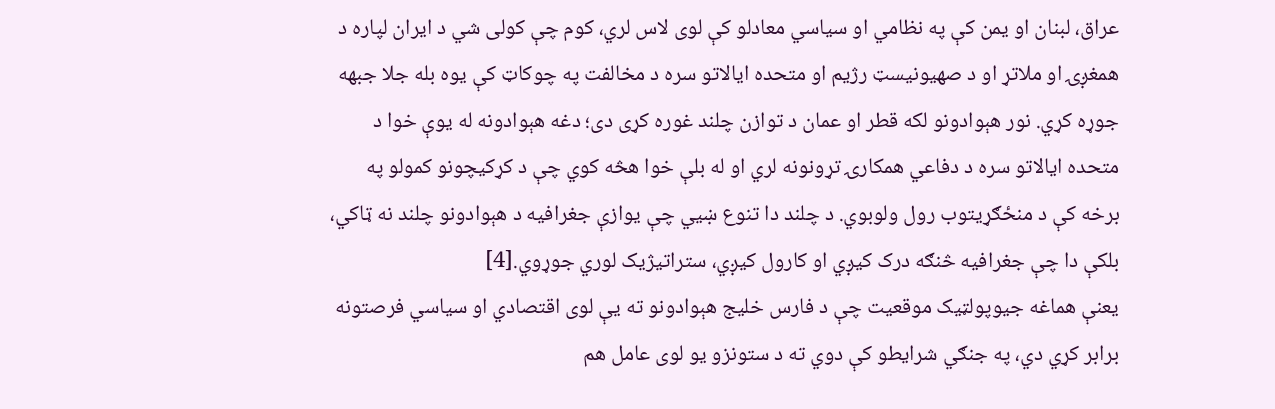عراق، لبنان او یمن کې په نظامي او سیاسي معادلو کې لوی لاس لري، کوم چې کولی شي د ایران لپاره د همغږۍ او ملاتړ او د صهیونیسټ رژیم او متحده ایالاتو سره د مخالفت په چوکاټ کې یوه بله جلا جبهه جوړه کړي. نور هېوادونو لکه قطر او عمان د توازن چلند غوره کړی دی؛ دغه هېوادونه له یوې خوا د متحده ایالاتو سره د دفاعي همکارۍ تړونونه لري او له بلې خوا هڅه کوي چې د کړکیچونو کمولو په برخه کې د منځګړیتوب رول ولوبوي. د چلند دا تنوع ښیي چې یوازې جغرافیه د هېوادونو چلند نه ټاکي، بلکې دا چې جغرافیه څنګه درک کیږي او کارول کیږي، ستراتیژیک لوري جوړوي.[4]
یعنې هماغه جیوپولټیک موقعیت چې د فارس خلیج هېوادونو ته یې لوی اقتصادي او سیاسي فرصتونه برابر کړي دي، په جنګي شرایطو کې دوي ته د ستونزو یو لوی عامل هم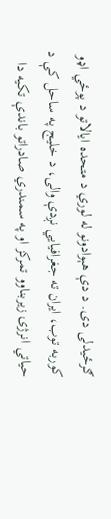ګرځیدلی دی. د دې هېوادونو له لوري د متحده ایالاتو د پوځي اډو کوربه توب، ایران ته جغرافیایي نږدې والی، د خلیج په ساحل کې د حیاتي انرژۍ زیربناوو تمرکز او په سمندري صادراتو باندې تکیه دا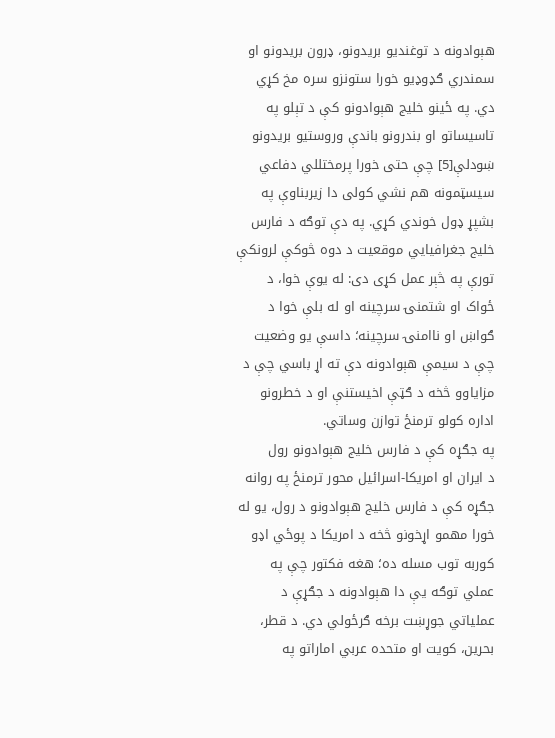هېوادونه د توغندیو بریدونو، ډرون بریدونو او سمندري ګډوډیو خورا ستونزو سره مخ کړي دي. په ځینو خلیج هېوادونو کې د تېلو په تاسیساتو او بندرونو باندې وروستیو بریدونو ښودلې[5] چې حتی خورا پرمختللي دفاعي سیسټمونه هم نشي کولی دا زیربناوې په بشپړ ډول خوندي کړي. په دې توګه د فارس خلیج جغرافیایي موقعیت د دوه څوکې لرونکې تورې په څېر عمل کړی دی: له یوې خوا، د ځواک او شتمنۍ سرچینه او له بلې خوا د ګواښ او ناامنۍ سرچینه؛ داسې یو وضعیت چې د سیمې هېوادونه دې ته اړ باسي چې د مزایاوو څخه د ګټې اخیستنې او د خطرونو اداره کولو ترمنځ توازن وساتي.
په جګړه کې د فارس خلیج هېوادونو رول
د ایران او امریکا-اسرائیل محور ترمنځ په روانه جګړه کې د فارس خلیج هېوادونو د رول، یو له خورا مهمو اړخونو څخه د امریکا د پوځي اډو کوربه توب مسله ده؛ هغه فکتور چې په عملي توګه یې دا هېوادونه د جګړې د عملیاتي جوړښت برخه ګرځولي دي. د قطر، بحرین، کویت او متحده عربي اماراتو په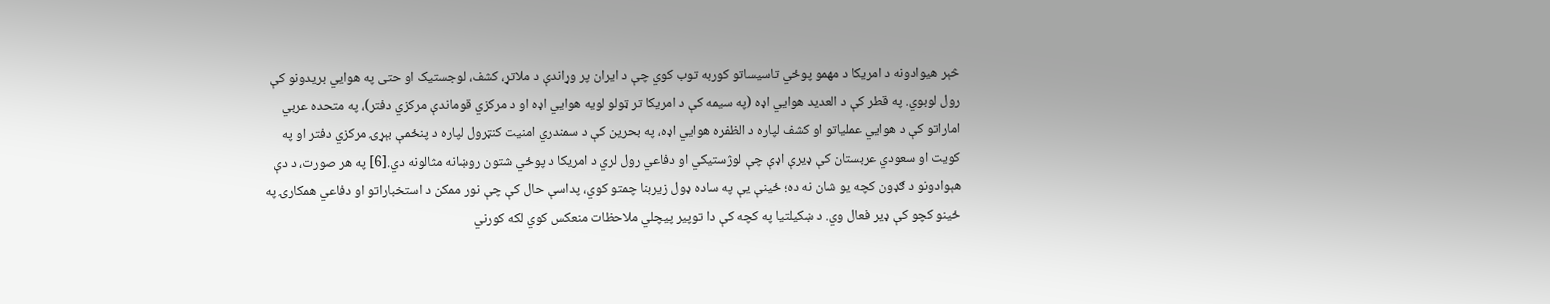څېر هیوادونه د امریکا د مهمو پوځي تاسیساتو کوربه توب کوي چې د ایران پر وړاندې د ملاتړ، کشف، لوجستیک او حتی په هوایي بریدونو کې رول لوبوي. په قطر کې د العدید هوايي اډه (په سیمه کې د امریکا تر ټولو لویه هوايي اډه او د مرکزي قوماندې مرکزي دفتر)، په متحده عربي اماراتو کې د هوايي عملیاتو او کشف لپاره د الظفره هوايي اډه، په بحرین کې د سمندري امنیت کنټرول لپاره د پنځمې بېړۍ مرکزي دفتر او په کویت او سعودي عربستان کې ډیرې اډې چې لوژستیکي او دفاعي رول لري د امریکا د پوځي شتون روښانه مثالونه دي.[6] په هر صورت، د دې هېوادونو د ګډون کچه یو شان نه ده؛ ځینې یې په ساده ډول زیربنا چمتو کوي، پداسې حال کې چې نور ممکن د استخباراتو او دفاعي همکارۍ په ځینو کچو کې ډیر فعال وي. د ښکیلتیا په کچه کې دا توپیر پیچلي ملاحظات منعکس کوي لکه کورني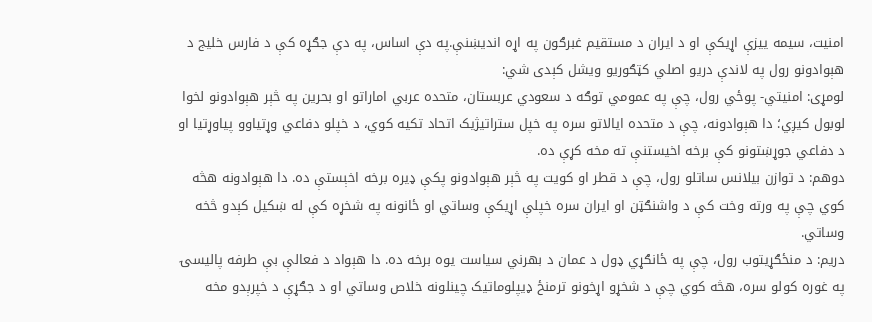امنیت، سیمه ییزې اړیکې او د ایران د مستقیم غبرګون په اړه اندیښنې.په دې اساس، په دې جګړه کې د فارس خلیج د هېوادونو رول په لاندې دریو اصلي کټګوریو ویشل کېدی شي:
لومړی: امنیتي- پوځي رول، چې په عمومي توګه د سعودي عربستان، متحده عربي اماراتو او بحرین په څېر هېوادونو لخوا لوبول کیږي؛ دا هېوادونه، چې د متحده ایالاتو سره په خپل ستراتیژیک اتحاد تکیه کوي، د خپلو دفاعي وړتیاوو پیاوړتیا او د دفاعي جوړښتونو کې برخه اخیستنې ته مخه کړې ده.
دوهم: د توازن بیلانس ساتلو رول، چې د قطر او کویت په څېر هېوادونو پکې ډیره برخه اخېستې ده. دا هېوادونه هڅه کوي چې په ورته وخت کې د واشنګټن او ایران سره خپلې اړیکې وساتي او ځانونه په شخړه کې له ښکیل کېدو څخه وساتي.
دریم: د منځګړیتوب رول، چې په ځانګړي ډول د عمان د بهرني سیاست یوه برخه ده. دا هېواد د فعالې بې طرفه پالیسۍ په غوره کولو سره، هڅه کوي چې د شخړو اړخونو ترمنځ ډیپلوماتیک چینلونه خلاص وساتي او د جګړې د خپرېدو مخه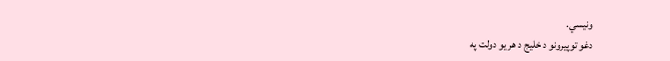ونیسي.
دغو توپیرونو د خلیج د هر یو دولت په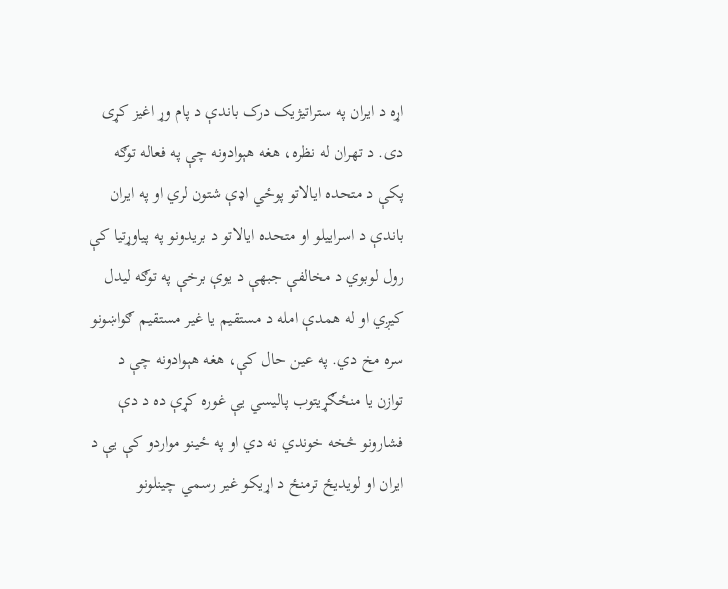اړه د ایران په ستراتیژیک درک باندې د پام وړ اغیز کړی دی. د تهران له نظره، هغه هېوادونه چې په فعاله توګه پکې د متحده ایالاتو پوځي اډې شتون لري او په ایران باندې د اسراییلو او متحده ایالاتو د بریدونو په پیاوړتیا کې رول لوبوي د مخالفې جبهې د یوې برخې په توګه لیدل کیږي او له همدې امله د مستقیم یا غیر مستقیم ګواښونو سره مخ دي. په عین حال کې، هغه هېوادونه چې د توازن یا منځګړیتوب پالیسي یې غوره کړې ده د دې فشارونو څخه خوندي نه دي او په ځینو مواردو کې یې د ایران او لویدیځ ترمنځ د اړیکو غیر رسمي چینلونو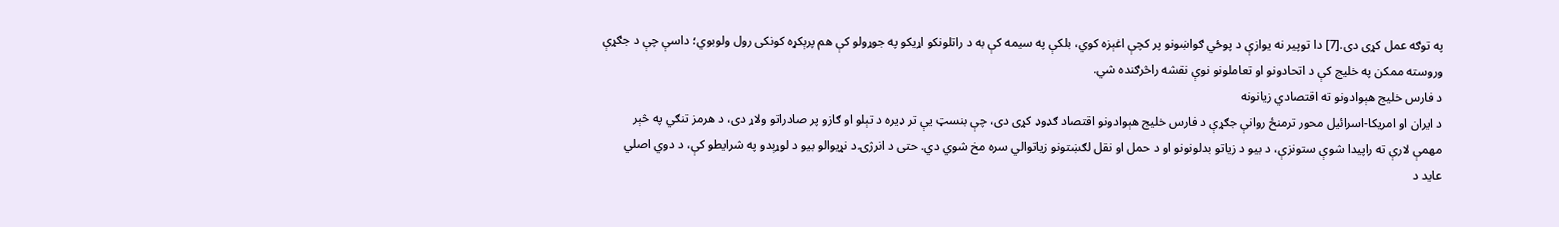په توګه عمل کړی دی.[7] دا توپیر نه یوازې د پوځي ګواښونو پر کچې اغېزه کوي، بلکې په سیمه کې به د راتلونکو اړیکو په جوړولو کې هم پرېکړه کونکی رول ولوبوي؛ داسې چې د جګړې وروسته ممکن په خلیج کې د اتحادونو او تعاملونو نوې نقشه راڅرګنده شي.
د فارس خلیج هېوادونو ته اقتصادي زیانونه
د ایران او امریکا-اسرائیل محور ترمنځ روانې جګړې د فارس خلیج هېوادونو اقتصاد ګډوډ کړی دی، چې بنسټ یې تر ډیره د تېلو او ګازو پر صادراتو ولاړ دی، د هرمز تنګي په څېر مهمې لارې ته راپیدا شوې ستونزې، د بیو د زیاتو بدلونونو او د حمل او نقل لګښتونو زیاتوالي سره مخ شوي دي. حتی د انرژۍ د نړیوالو بیو د لوړېدو په شرایطو کې، د دوي اصلي عاید د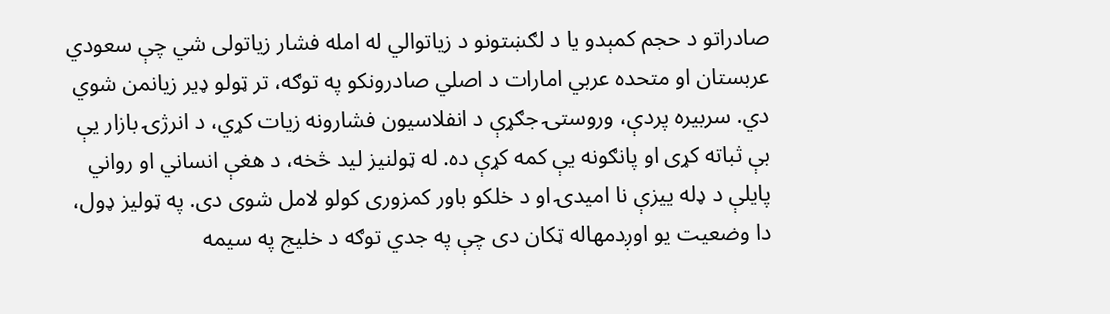صادراتو د حجم کمېدو یا د لګښتونو د زیاتوالي له امله فشار زیاتولی شي چې سعودي عربستان او متحده عربي امارات د اصلي صادرونکو په توګه، تر ټولو ډیر زیانمن شوي دي. سربیره پردې، وروستۍ جګړې د انفلاسیون فشارونه زیات کړي، د انرژۍ بازار یې بې ثباته کړی او پانګونه یې کمه کړې ده. له ټولنیز لید څخه، د هغې انساني او رواني پایلې د ډله ییزې نا امیدۍ او د خلکو باور کمزوری کولو لامل شوی دی. په ټولیز ډول، دا وضعیت یو اوږدمهاله ټکان دی چې په جدي توګه د خلیج په سیمه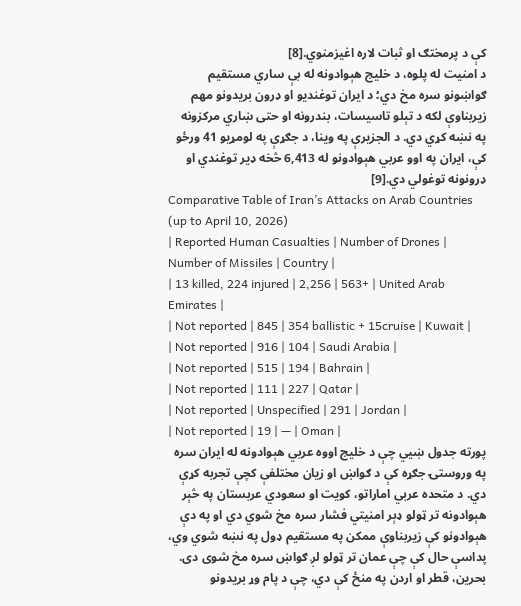کې د پرمختګ او ثبات لاره اغیزمنوي.[8]
د امنیت له پلوه، د خلیج هېوادونه له بې ساري مستقیم ګواښونو سره مخ دي؛ د ایران توغندیو او ډرون بریدونو مهم زیربناوې لکه د تېلو تاسیسات، بندرونه او حتی ښاري مرکزونه په نښه کړي دي. د الجزیرې په وینا، د جګړې په لومړیو 41 ورځو کې، ایران په اوو عربي هېوادونو له 6,413 څخه ډیر توغندي او ډرونونه توغولي دي.[9]
Comparative Table of Iran’s Attacks on Arab Countries (up to April 10, 2026)
| Reported Human Casualties | Number of Drones | Number of Missiles | Country |
| 13 killed, 224 injured | 2,256 | 563+ | United Arab Emirates |
| Not reported | 845 | 354 ballistic + 15cruise | Kuwait |
| Not reported | 916 | 104 | Saudi Arabia |
| Not reported | 515 | 194 | Bahrain |
| Not reported | 111 | 227 | Qatar |
| Not reported | Unspecified | 291 | Jordan |
| Not reported | 19 | — | Oman |
پورته جدول ښيي چې د خلیج اووه عربي هېوادونه له ایران سره په وروستۍ جګړه کې د ګواښ او زیان مختلفې کچې تجربه کړې دي. د متحده عربي اماراتو، کویت او سعودي عربستان په څېر هېوادونه تر ټولو ډېر امنیتي فشار سره مخ شوي دي او په دې هېوادونو کې زیربناوې ممکن په مستقیم ډول په نښه شوي وي، پداسې حال کې چې عمان تر ټولو لږ ګواښ سره مخ شوی دی. بحرین، قطر او اردن په منځ کې دي، چې د پام وړ بریدونو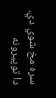سره مخ شوي دي. دا توپیرونه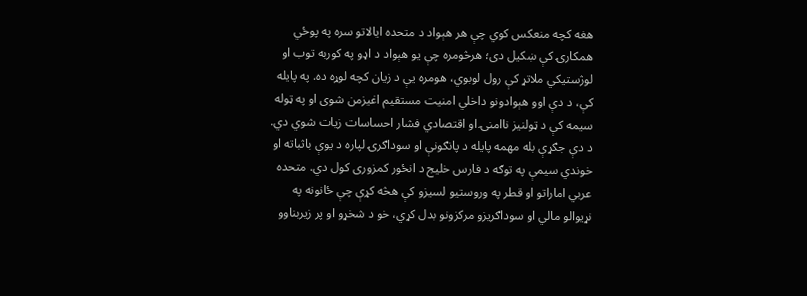هغه کچه منعکس کوي چې هر هېواد د متحده ایالاتو سره په پوځي همکارۍ کې ښکیل دی؛ هرڅومره چې یو هېواد د اډو په کوربه توب او لوژستیکي ملاتړ کې رول لوبوي، هومره یې د زیان کچه لوړه ده. په پایله کې، د دې اوو هېوادونو داخلي امنیت مستقیم اغیزمن شوی او په ټوله سیمه کې د ټولنیز ناامنۍ او اقتصادي فشار احساسات زیات شوي دي.
د دې جګړې بله مهمه پایله د پانګونې او سوداګرۍ لپاره د یوې باثباته او خوندي سیمې په توګه د فارس خلیج د انځور کمزوری کول دي. متحده عربي اماراتو او قطر په وروستیو لسیزو کې هڅه کړې چې ځانونه په نړیوالو مالي او سوداګریزو مرکزونو بدل کړي، خو د شخړو او پر زیربناوو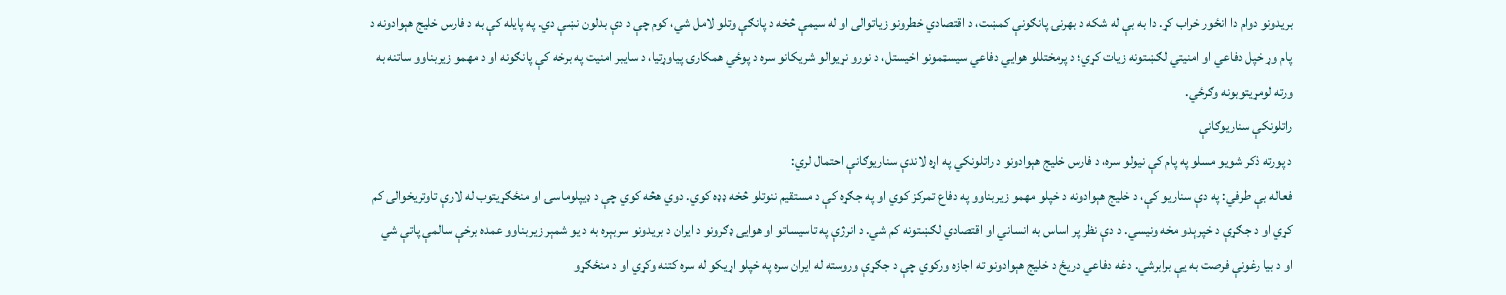بریدونو دوام دا انځور خراب کړ. دا به بې له شکه د بهرنۍ پانګونې کمښت، د اقتصادي خطرونو زیاتوالی او له سیمې څخه د پانګې وتلو لامل شي، کوم چې د دې بدلون نښې دي. په پایله کې به د فارس خلیج هېوادونه د پام وړ خپل دفاعي او امنیتي لګښتونه زیات کړي؛ د پرمختللو هوايي دفاعي سیسټمونو اخیستل، د نورو نړیوالو شریکانو سره د پوځي همکارۍ پیاوړتیا، د سایبر امنیت په برخه کې پانګونه او د مهمو زیربناوو ساتنه به ورته لومړیتوبونه وګرځي.
راتلونکې سناریوګانې
د پورته ذکر شویو مسلو په پام کې نیولو سره، د فارس خلیج هېوادونو د راتلونکي په اړه لاندې سناریوګانې احتمال لري:
فعاله بې طرفي: په دې سناریو کې، د خلیج هېوادونه د خپلو مهمو زیربناوو په دفاع تمرکز کوي او په جګړه کې د مستقیم ننوتلو څخه ډډه کوي. دوي هڅه کوي چې د ډیپلوماسۍ او منځګړیتوب له لارې تاوتریخوالی کم کړي او د جګړې د خپرېدو مخه ونیسي. د دې نظر پر اساس به انساني او اقتصادي لګښتونه کم شي. د انرژې په تاسیساتو او هوایی ډګرونو د ایران د بریدونو سربېره به د یو شمېر زیربناوو عمده برخې سالمې پاتې شي او د بیا رغونې فرصت به یې برابرشي. دغه دفاعي دریځ د خلیج هېوادونو ته اجازه ورکوي چې د جګړې وروسته له ایران سره په خپلو اړیکو له سره کتنه وکړي او د منځګړو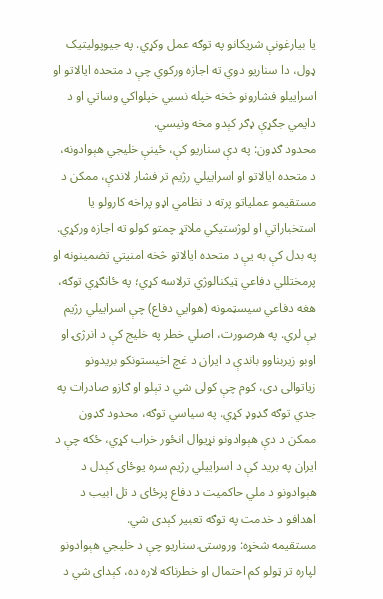یا بیارغونې شریکانو په توګه عمل وکړي. په جیوپولیتیک ډول، دا سناریو دوي ته اجازه ورکوي چې د متحده ایالاتو او اسراییلو فشارونو څخه خپله نسبي خپلواکي وساتي او د دایمي جګړې ډګر کېدو مخه ونیسي.
محدود ګډون: په دې سناریو کې، ځینې خلیجي هېوادونه، د متحده ایالاتو او اسراییلي رژیم تر فشار لاندې، ممکن د مستقیمو عملیاتو پرته د نظامي اډو پراخه کارولو یا استخباراتي او لوژستیکي ملاتړ چمتو کولو ته اجازه ورکړي. په بدل کې به یې د متحده ایالاتو څخه امنیتي تضمینونه او پرمختللي دفاعي ټیکنالوژي ترلاسه کړي؛ په ځانګړي توګه، هغه دفاعي سیسټمونه (هوایي دفاع) چې اسراییلي رژیم یې لري. په هرصورت، اصلي خطر په خلیج کې د انرژۍ او اوبو زیربناوو باندې د ایران د غچ اخیستونکو بریدونو زیاتوالی دی، کوم چې کولی شي د تېلو او ګازو صادرات په جدي توګه ګډوډ کړي. په سیاسي توګه، محدود ګډون ممکن د دې هېوادونو نړیوال انځور خراب کړي، ځکه چې د ایران په برید کې د اسراییلي رژیم سره یوځای کېدل د هېوادونو د ملي حاکمیت د دفاع پرځای د تل ابیب د اهدافو د خدمت په توګه تعبیر کېدی شي.
مستقیمه شخړه: وروستۍ سناریو چې د خلیجي هېوادونو لپاره تر ټولو کم احتمال او خطرناکه لاره ده، کېدای شي د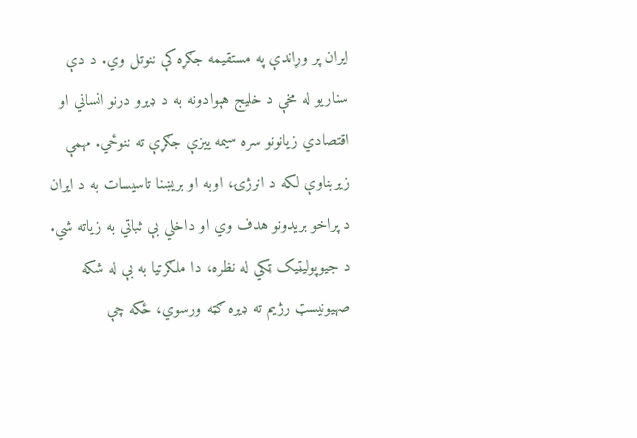ایران پر وړاندې په مستقیمه جګړه کې ننوتل وي. د دې سناریو له مخې د خلیج هېوادونه به د ډیرو درنو انساني او اقتصادي زیانونو سره سیمه ییزې جګړې ته ننوځي. مهمې زیربناوې لکه د انرژۍ، اوبه او بریښنا تاسیسات به د ایران د پراخو بریدونو هدف وي او داخلي بې ثباتي به زیاته شي. د جیوپولیټیک ټکي له نظره، دا ملګرتیا به بې له شکه صهیونیسټ رژیم ته ډیره ګټه ورسوي، ځکه چې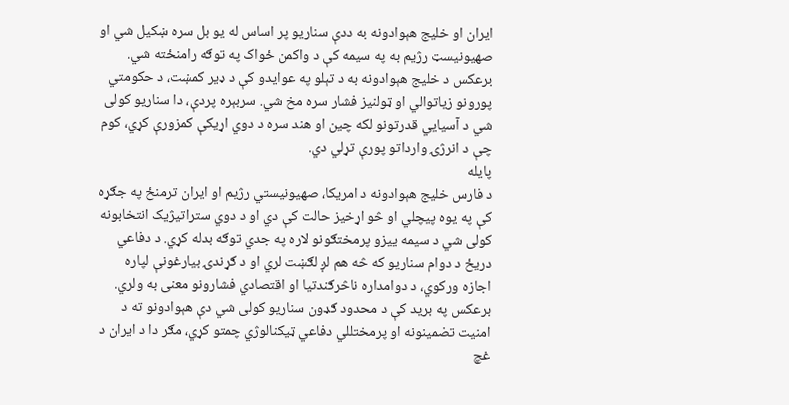ایران او خلیج هېوادونه به ددې سناریو پر اساس له یو بل سره ښکیل شي او صهیونیسټ رژیم به په سیمه کې د واکمن ځواک په توګه رامنځته شي. برعکس د خلیج هېوادونه به د تېلو په عوایدو کې د ډیر کمښت، د حکومتي پورونو زیاتوالي او ټولنیز فشار سره مخ شي. سربېره پردې، دا سناریو کولی شي د آسیایي قدرتونو لکه چین او هند سره د دوي اړیکې کمزورې کړي، کوم چې د انرژۍ وارداتو پورې تړلي دي.
پایله
د فارس خلیج هېوادونه د امریکا، صهیونیستي رژیم او ایران ترمنځ په جګړه کې په یوه پیچلي او څو اړخیز حالت کې دي او د دوي ستراتیژیک انتخابونه کولی شي د سیمه ییزو پرمختګونو لاره په جدي توګه بدله کړي. د دفاعي دریځ د دوام سناریو که څه هم لږ لګښت لري او د ګړندۍ بیارغونې لپاره اجازه ورکوي، د دوامداره ناڅرګندتیا او اقتصادي فشارونو معنی به ولري. برعکس په برید کې د محدود ګډون سناریو کولی شي دې هېوادونو ته د امنیت تضمینونه او پرمختللي دفاعي ټیکنالوژي چمتو کړي، مګر دا د ایران د غچ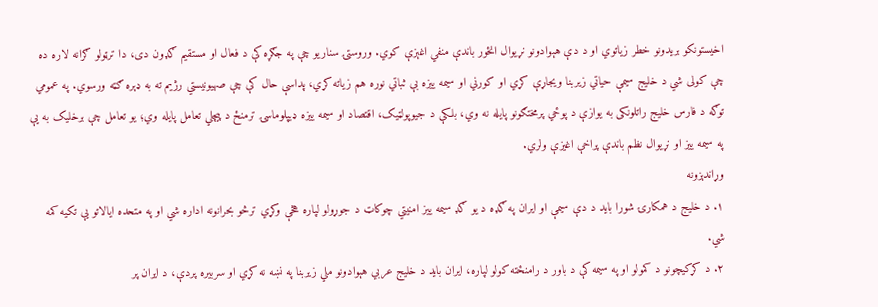اخیستونکو بریدونو خطر زیاتوي او د دې هېوادونو نړیوال انځور باندې منفي اغېزې کوي. وروستۍ سناریو چې په جګړه کې د فعال او مستقیم ګډون دی، دا ترټولو ګرانه لاره ده چې کولی شي د خلیج سیمې حیاتي زیربنا ویجاړې کړي او کورني او سیمه ییزه بې ثباتي نوره هم زیاته کړي، پداسې حال کې چې صهیونیستي رژیم ته به ډېره ګټه ورسوي. په عمومي توګه د فارس خلیج راتلونکی به یوازې د پوځي پرمختګونو پایله نه وي، بلکې د جیوپولټیک، اقتصاد او سیمه ییزه ډیپلوماسۍ ترمنځ د پیچلي تعامل پایله وي؛ یو تعامل چې برخلیک به یې په سیمه ییز او نړیوال نظم باندې پراخې اغیزې ولري.
وړاندېزونه
۱. د خلیج د همکارۍ شورا باید د دې سیمې او ایران په ګډه د یو ګډ سیمه ییز امنیتي چوکاټ د جوړولو لپاره هڅې وکړي ترڅو بحرانونه اداره شي او په متحده ایالاتو یې تکیه کمه شي.
۲. د کړکیچونو د کمولو او په سیمه کې د باور د رامنځته کولو لپاره، ایران باید د خلیج عربي هېوادونو ملي زیربنا په نښه نه کړي او سربیره پردې، د ایران پر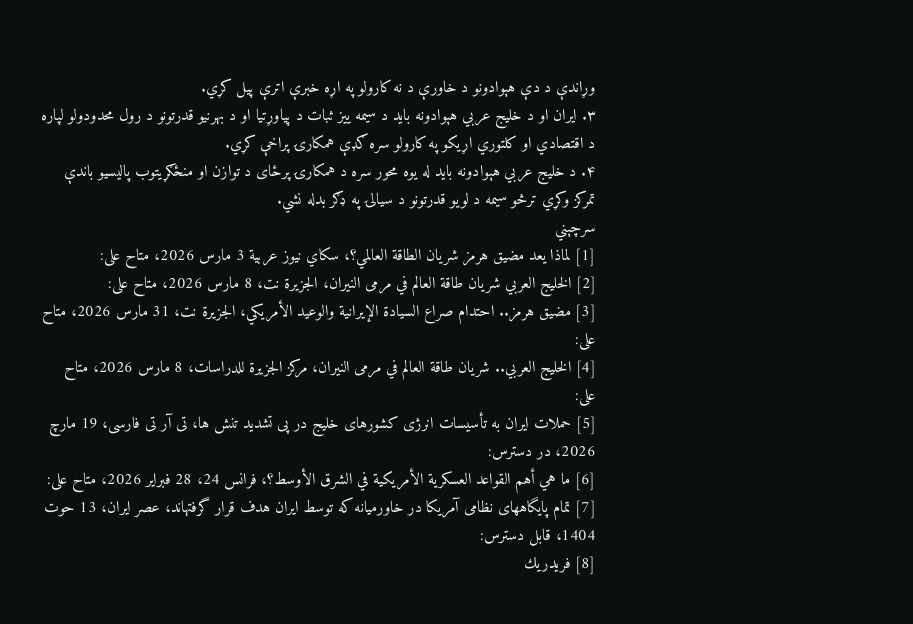وړاندې د دې هېوادونو د خاورې د نه کارولو په اړه خبرې اترې پیل کړي.
۳. ایران او د خلیج عربي هېوادونه باید د سیمه ییز ثبات د پیاوړتیا او د بهرنیو قدرتونو د رول محدودولو لپاره د اقتصادي او کلتوري اړیکو په کارولو سره ګډې همکارۍ پراخې کړي.
۴. د خلیج عربي هېوادونه باید له یوه محور سره د همکارۍ پرځای د توازن او منځګړیتوب پالیسیو باندې تمرکز وکړي ترڅو سیمه د لویو قدرتونو د سیالۍ په ډګر بدله نشي.
سرچېني
[1] لماذا يعد مضيق هرمز شريان الطاقة العالمي؟، سكاي نيوز عربية 3 مارس 2026، متاح علی:
[2] الخليج العربي شريان طاقة العالم في مرمى النيران، الجزیرة نت، 8 مارس 2026، متاح علی:
[3] مضيق هرمز.. احتدام صراع السيادة الإيرانية والوعيد الأمريكي، الجزیرة نت، 31 مارس 2026، متاح علی:
[4] الخليج العربي.. شريان طاقة العالم في مرمى النيران، مرکز الجزیرة للدراسات، 8 مارس 2026، متاح علی:
[5] حملات ایران به تأسیسات انرژی کشورهای خلیج در پی تشدید تنش ها، تی آر تی فارسی، 19 مارچ 2026، در دسترس:
[6] ما هي أهم القواعد العسكرية الأمريكية في الشرق الأوسط؟، فرانس 24، 28 فبراير 2026، متاح علی:
[7] تمام پایگاههای نظامی آمریکا در خاورمیانه که توسط ایران هدف قرار گرفتهاند، عصر ایران، 13 حوت 1404، قابل دسترس:
[8] فریدریك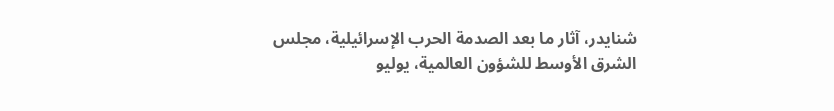شنايدر، آثار ما بعد الصدمة الحرب الإسرائيلية، مجلس الشرق الأوسط للشؤون العالمية، يوليو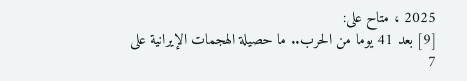2025 ، متاح علی:
[9] بعد 41 يوما من الحرب.. ما حصيلة الهجمات الإيرانية على 7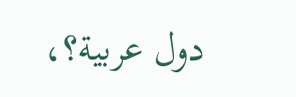دول عربية؟،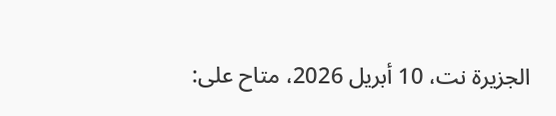الجزيرة نت، 10 أبريل 2026، متاح علی: